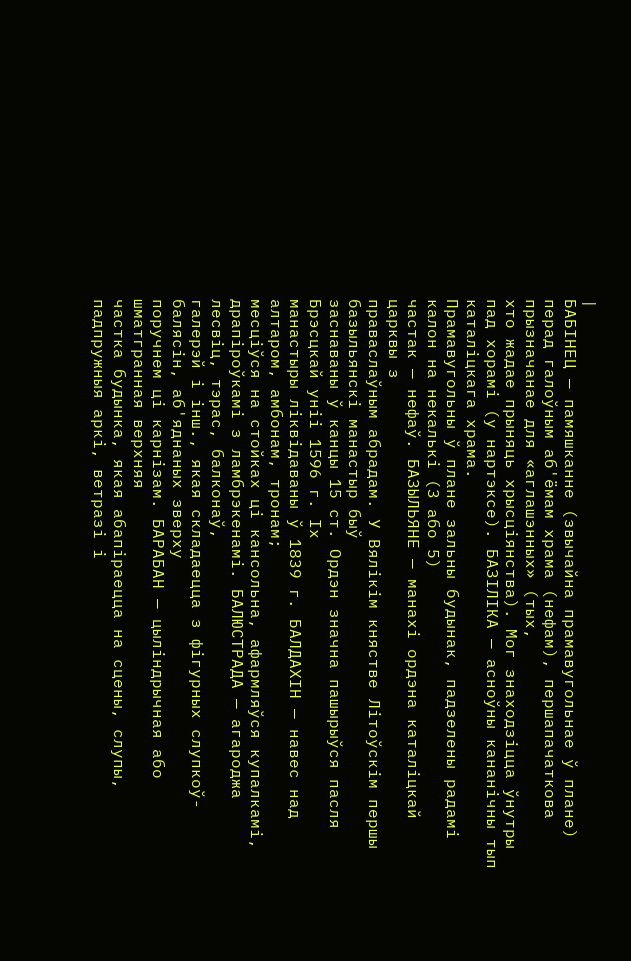|
БАБІНЕЦ — памяшканне (звычайна прамавугольнае ў плане)
перад галоўным аб'ёмам храма (нефам), першапачаткова прызначанае для «аглашэнных» (тых,
хто жадае прыняць хрысціянства). Мог знаходзіцца ўнутры пад хорамі (у нартэксе). БАЗІЛІКА — асноўны кананічны тып каталіцкага храма.
Прамавугольны ў плане зальны будынак, падзелены радамі калон на некалькі (3 або 5)
частак — нефаў. БАЗЫЛЬЯНЕ — манахі ордэна каталіцкай царквы з
праваслаўным абрадам. У Вялікім княстве Літоўскім першы базыльянскі манастыр быў
заснаваны ў канцы 15 ст. Ордэн значна пашырыўся пасля Брэсцкай уніі 1596 г. Іх
манастыры ліквідаваны ў 1839 г. БАЛДАХІН — навес над алтаром, амбонам, тронам;
месціўся на стойках ці кансольна, афармляўся купалкамі, драпіроўкамі з ламбрэкенамі. БАЛЮСТРАДА — агароджа лесвіц, тэрас, балконаў,
галерэй і інш., якая складаецца з фігурных слупкоў-балясін, аб'яднаных зверху
поручнем ці карнізам. БАРАБАН — цыліндрычная або шматгранная верхняя
частка будынка, якая абапіраецца на сцены, слупы, падпружныя аркі, ветразі і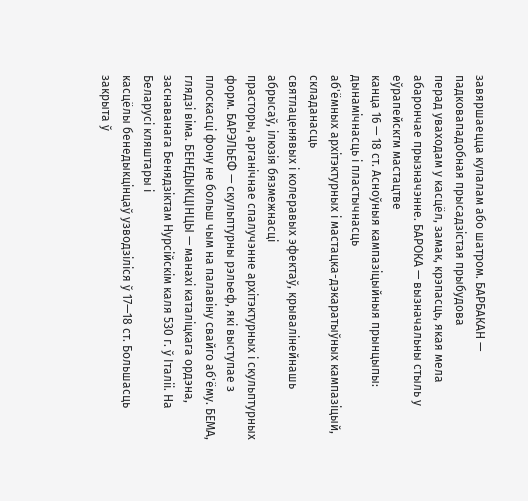завяршаецца купалам або шатром. БАРБАКАН — падковападобная прысадзістая прыбудова
перад уваходам у касцёл, замак, крэпасць, якая мела абарончае прызначэнне. БАРОКА — вызначальны стыль у еўрапейскгм мастацтве
канца 16 — 18 ст. Асноўныя кампазіцыйныя прынцыпы: дынамічнасць і пластычнасць
аб'ёмных архітэктурных і мастацка-дэкаратыўных кампазіцый, складанасць
святлаценявых і колеравых эфектаў, крывалінейнашь абрысаў, ілюзія бязмежнасці
прасторы, арганічнае спалучэнне архітэктурных і скульптурных форм. БАРЭЛЬЕФ — скульптурны рэльеф, які выступае з плоскасці фону не больш чым на палавіну свайго аб'ёму. БЕМА, глядзi вiма. БЕНЕДЫКЦІНЦЫ — манахі каталіцкага ордэна,
заснаванага Бенядзіктам Нурсійскім каля 530 г. ў Італіі. На Беларусі кляштары і
касцёлы бенедыкцінцаў узводзіліся ў 17—18 ст. Большасць закрыта ў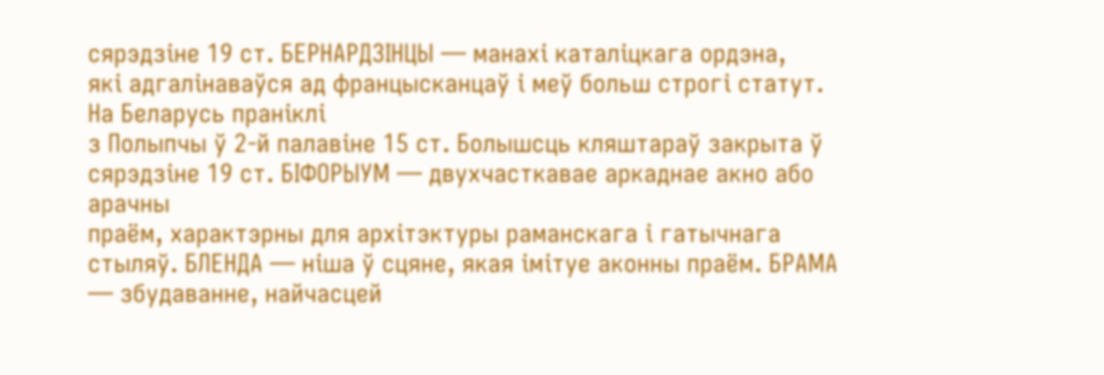сярэдзіне 19 ст. БЕРНАРДЗІНЦЫ — манахі каталіцкага ордэна,
які адгалінаваўся ад францысканцаў і меў больш строгі статут. На Беларусь праніклі
з Полыпчы ў 2-й палавіне 15 ст. Болышсць кляштараў закрыта ў сярэдзіне 19 ст. БІФОРЫУМ — двухчасткавае аркаднае акно або арачны
праём, характэрны для архітэктуры раманскага і гатычнага стыляў. БЛЕНДА — ніша ў сцяне, якая імітуе аконны праём. БРАМА — збудаванне, найчасцей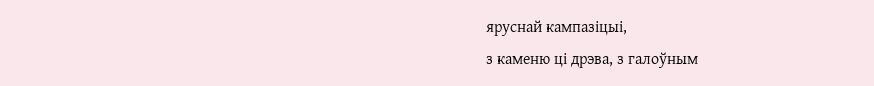яруснай кампазіцыі,
з каменю ці дрэва, з галоўным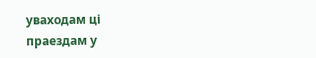уваходам ці праездам у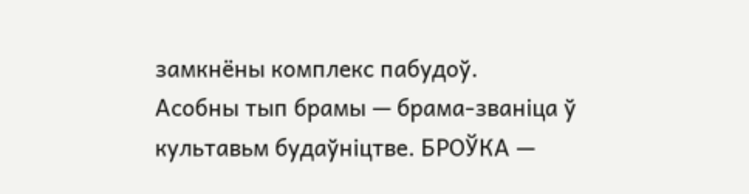замкнёны комплекс пабудоў.
Асобны тып брамы — брама-званіца ў культавьм будаўніцтве. БРОЎКА —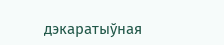дэкаратыўная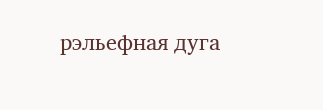рэльефная дуга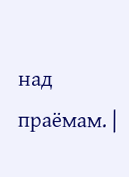над праёмам. |